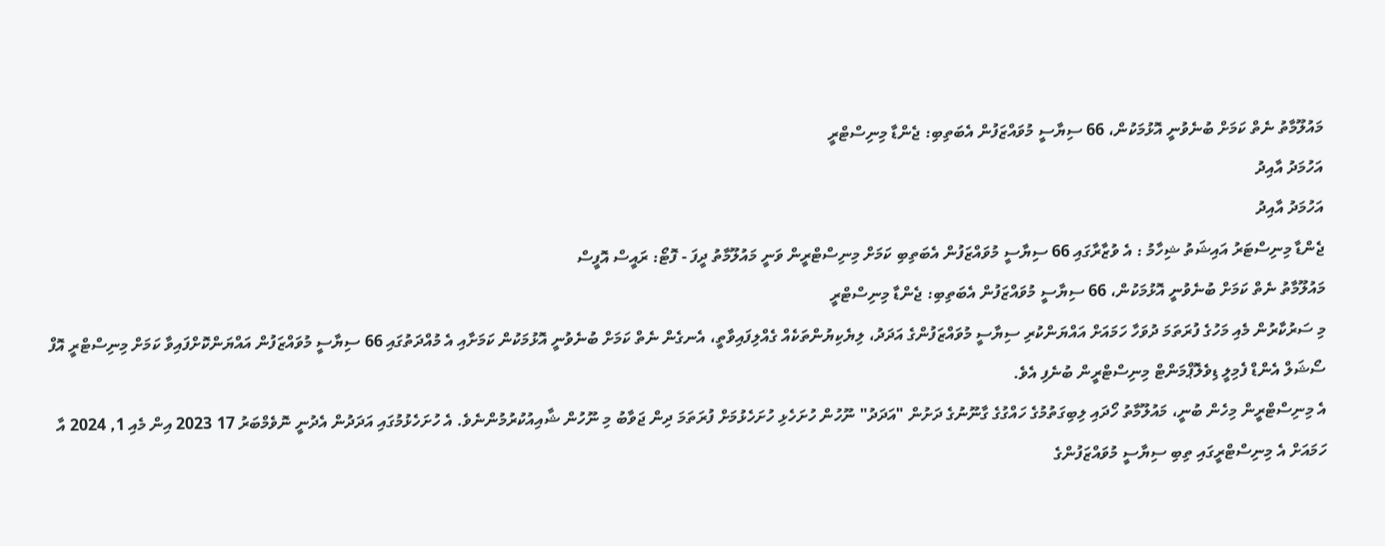މައުލޫމާތު ނެތް ކަމަށް ބުނެވުނީ އޮޅުމަކުން، 66 ސިޔާސީ މުވައްޒަފުން އެބަތިބި: ޖެންޑާ މިނިސްޓްރީ
އަހުމަދު އާއިދު
އަހުމަދު އާއިދު
ޖެންޑާ މިނިސްޓަރު އައިޝަތު ޝިހާމު : އެ ވުޒާރާގައި 66 ސިޔާސީ މުވައްޒަފުން އެބަތިބި ކަމަށް މިނިސްޓްރީން ވަނީ މައުލޫމާތު ދީފަ - ފޮޓޯ: ރައީސް އޮފީސް
މައުލޫމާތު ނެތް ކަމަށް ބުނެވުނީ އޮޅުމަކުން، 66 ސިޔާސީ މުވައްޒަފުން އެބަތިބި: ޖެންޑާ މިނިސްޓްރީ
މި ސަރުކާރުން މެއި މަހުގެ ފުރަތަމަ ދުވަހާ ހަމައަށް އައްޔަންކުރި ސިޔާސީ މުވައްޒަފުންގެ އަދަދު، ލިޔެކިޔުންތަކެއް ގެއްލިފައިވާތީ، އެނގެން ނެތް ކަމަށް ބުނެވުނީ އޮޅުމަކުން ކަމަށާއި އެ މުއްދަތުގައި 66 ސިޔާސީ މުވައްޒަފުން އައްޔަންކޮށްފައިވާ ކަމަށް މިނިސްޓްރީ އޮފް ސޯޝަލް އެންޑް ފެމިލީ ޑިވެލޮޕްމަންޓް މިނިސްޓްރީން ބުނެފި އެވެ.
އެ މިނިސްޓްރީން މިހެން ބުނީ، މައުލޫމާތު ހޯދައި ލިބިގަތުމުގެ ހައްގުގެ ގާނޫނުގެ ދަށުން "އަދަދު" ނޫހުން ހުށަހެޅި ހުށަހެޅުމަށް ފުރަތަމަ ދިން ޖަވާބު މި ނޫހުން ޝާއިއުކުރުމުންނެވެ. އެ ހުށަހެޅުމުގައި އަދަދުން އެދުނީ ނޮވެމްބަރު 17 2023 އިން މެއި 1, 2024 އާ ހަމައަށް އެ މިނިސްޓްރީގައި ތިބި ސިޔާސީ މުވައްޒަފުންގެ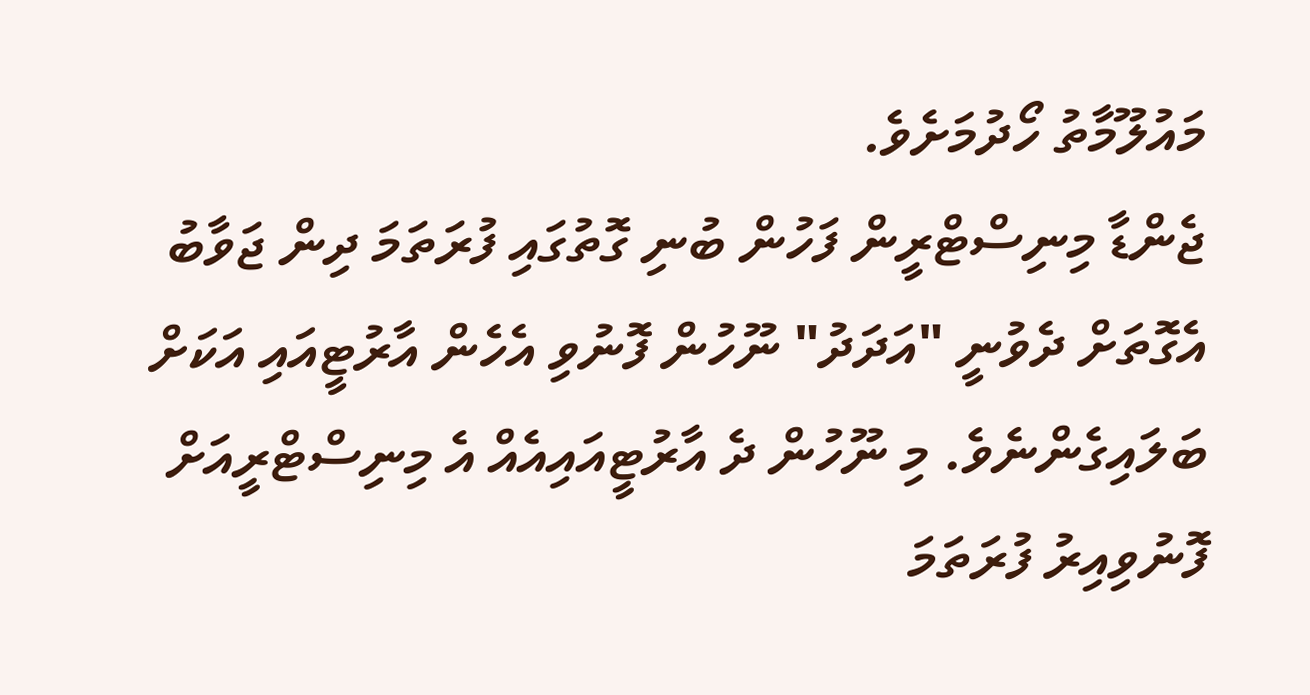މައުލޫމާތު ހޯދުމަށެވެ.
ޖެންޑާ މިނިސްޓްރީން ފަހުން ބުނި ގޮތުގައި ފުރަތަމަ ދިން ޖަވާބު އެގޮތަށް ދެވުނީ "އަދަދު" ނޫހުން ފޮނުވި އެހެން އާރުޓީއައި އަކަށް ބަލައިގެންނެވެ. މި ނޫހުން ދެ އާރުޓީއައިއެއް އެ މިނިސްޓްރީއަށް ފޮނުވިއިރު ފުރަތަމަ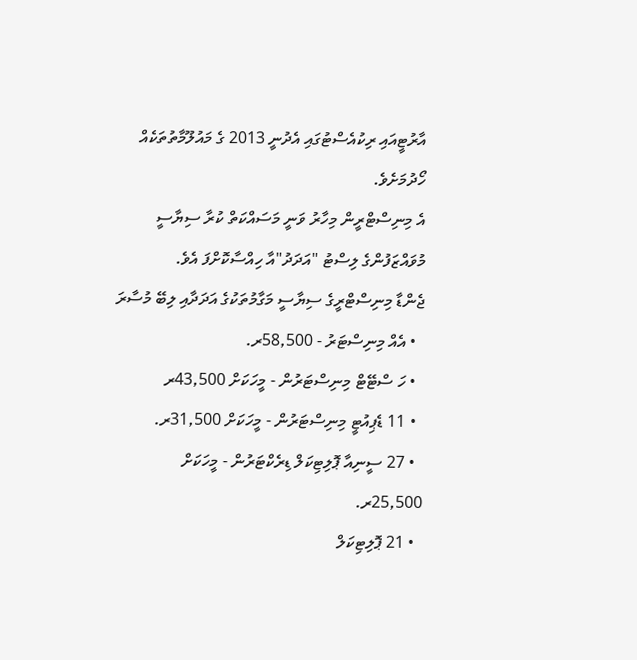އާރުޓީއައި ރިކުއެސްޓުގައި އެދުނީ 2013 ގެ މައުލޫމާތުތަކެއް ހޯދުމަށެވެ.
އެ މިނިސްޓްރީން މިހާރު ވަނީ މަސައްކަތް ކުރާ ސިޔާސީ މުވައްޒަފުންގެ ލިސްޓު "އަދަދު"އާ ހިއްސާކޮށްފަ އެވެ.
ޖެންޑާ މިނިސްޓްރީގެ ސިޔާސީ މަގާމުތަކުގެ އަދަދާއި ލިބޭ މުސާރަ
  • އެއް މިނިސްޓަރު - 58,500ރ.
  • ހަ ސްޓޭޓް މިނިސްޓަރުން - މީހަކަށް 43,500ރ
  • 11 ޑެޕިއުޓީ މިނިސްޓަރުން - މީހަކަށް 31,500ރ.
  • 27 ސީނިއާ ޕޮލިޓިކަލް ޑިރެކްޓަރުން - މީހަކަށް 25,500ރ.
  • 21 ޕޮލިޓިކަލް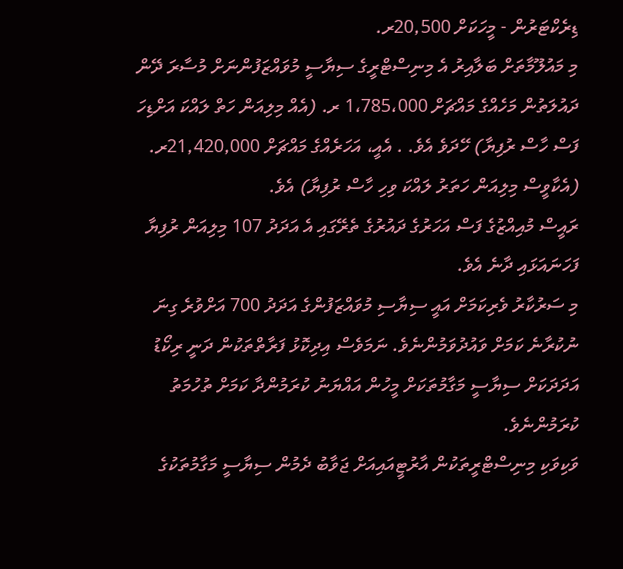ޑިރެކްޓަރުން - މީހަކަށް 20,500ރ.
މި މައުލޫމާތަށް ބަލާއިރު އެ މިނިސްޓްރީގެ ސިޔާސީ މުވައްޒަފުންނަށް މުސާރަ ދޭން ދައުލަތުން މަހެއްގެ މައްޗަށް 1،785،000 ރ. (އެއް މިލިއަން ހަތް ލައްކަ އަށްޑިހަ ފަސް ހާސް ރުފިޔާ) ހޭދަވެ އެވެ. . އެއީ، އަހަރެއްގެ މައްޗަށް 21,420,000ރ. (އެކާވީސް މިލިއަން ހަތަރު ލައްކަ ވިހި ހާސް ރުފިޔާ) އެވެ.
ރައީސް މުއިއްޒުގެ ފަސް އަހަރުގެ ދައުރުގެ ތެރޭގައި އެ އަދަދު 107 މިލިއަން ރުފިޔާ ފަހަނައަޅައި ދާނެ އެވެ.
މި ސަރުކާރު ވެރިކަމަށް އައީ ސިޔާސި މުވައްޒަފުންގެ އަދަދު 700 އަށްވުރެ ގިނަ ނުކުރާނެ ކަމަށް ވައުދުވަމުންނެވެ. ނަމަވެސް އިދިކޮޅު ފަރާތްތަކުން ދަނީ ރިކޯޑު އަދަދަކަށް ސިޔާސީ މަގާމުތަކަށް މީހުން އައްޔަނު ކުރަމުންދާ ކަމަށް ތުހުމަތު ކުރަމުންނެވެ.
ވަކިވަކި މިނިސްޓްރީތަކުން އާރުޓީއައިއަށް ޖަވާބު ދެމުން ސިޔާސީ މަގާމުތަކުގެ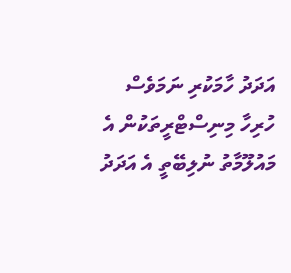އަދަދު ހާމަކުރި ނަމަވެސް ހުރިހާ މިނިސްޓްރީތަކުން އެ މައުލޫމާތު ނުލިބޭތީ އެ އަދަދު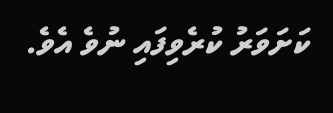ކަށަވަރު ކުރެވިފައި ނުވެ އެވެ.